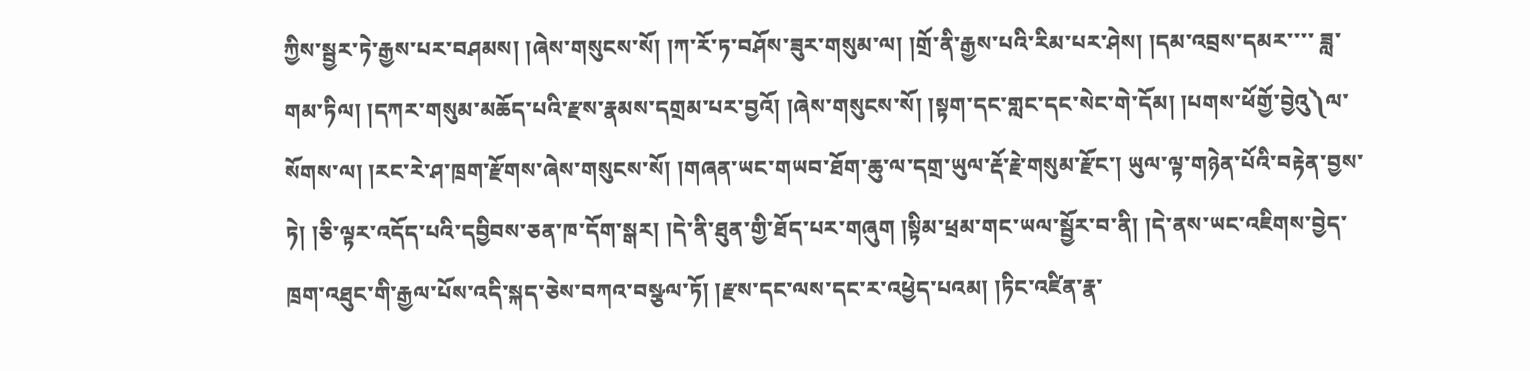ཀྱིས་སྦྱར་ཏེ་རྒྱས་པར་བཤམས། །ཞེས་གསུངས་སོ། །ཀ་རོ་ཏ་བཤོས་ཟུར་གསུམ་ལ། །གྲོ་ནི་རྒྱས་པའི་རིམ་པར་ཤེས། །དམ་འབྲས་དམར་་་་ ཟླ་གམ་ཏིལ། །དཀར་གསུམ་མཆོད་པའི་རྫས་རྣམས་དགྲམ་པར་བྱའོ། །ཞེས་གསུངས་སོ། །སྟག་དང་གླང་དང་སེང་གེ་དོམ། །པགས་ཕོགྱོ་བྱེའུ༽ལ་སོགས་ལ། །རང་རེ་ཤ་ཁྲག་རྫོགས་ཞེས་གསུངས་སོ། །གཞན་ཡང་གཡབ་ཐོག་ཆུ་ལ་དགྲ་ཡུལ་རྡོ་རྗེ་གསུམ་རྫོང་། ཡུལ་ལྟ་གཉེན་པོའི་བརྟེན་བྱས་ཏེ། །ཅི་ལྟར་འདོད་པའི་དབྱིབས་ཅན་ཁ་དོག་སྒར། །དེ་ནི་ཐུན་གྱི་ཐོད་པར་གཞུག །སྟིམ་ཕྲམ་གང་ཡལ་སྦྱོར་བ་ནི། །དེ་ནས་ཡང་འཇིགས་བྱེད་ཁྲག་འཐུང་གི་རྒྱལ་པོས་འདི་སྐད་ཅེས་བཀའ་བསྩལ་ཏོ། །རྫས་དང་ལས་དང་ར་འཕྱེད་པའམ། །ཏིང་འཛིན་རྣ་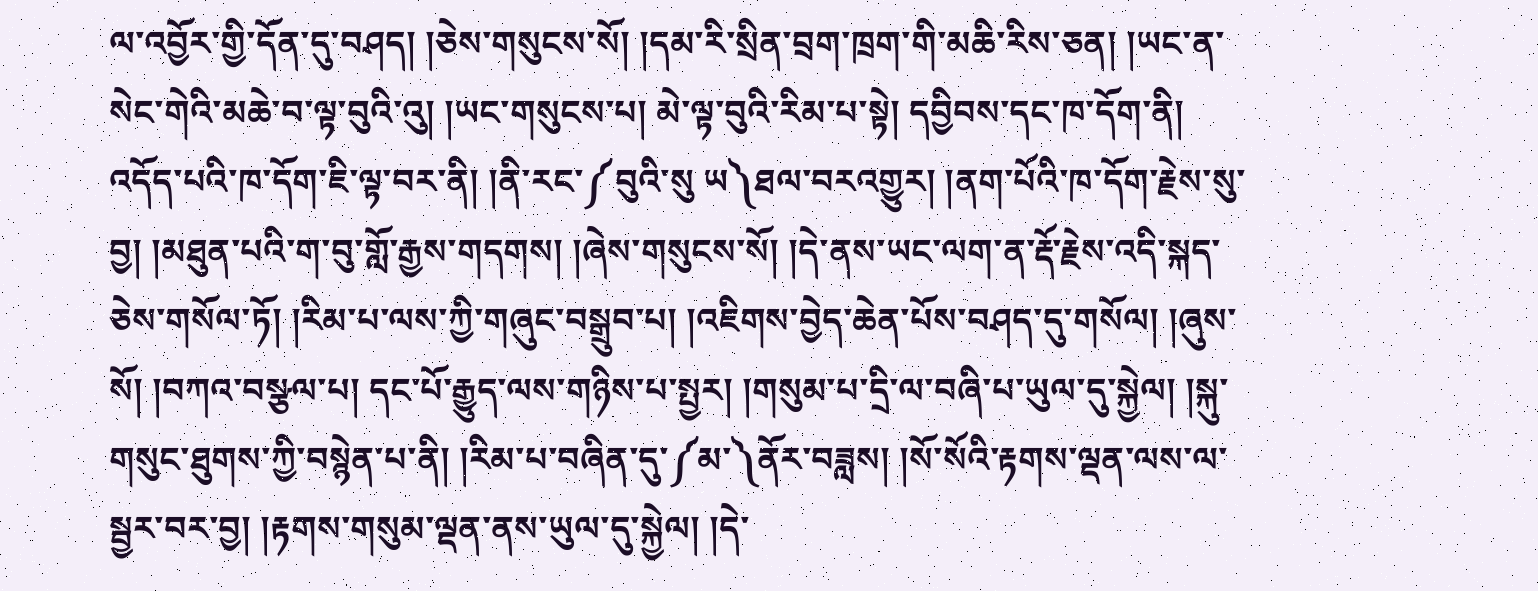ལ་འབྱོར་གྱི་དོན་དུ་བཤད། །ཅེས་གསུངས་སོ། །དམ་རི་སྲིན་བྲག་ཁྲག་གི་མཆི་རིས་ཅན། །ཡང་ན་སེང་གེའི་མཆེ་བ་ལྟ་བུའི་འུ། །ཡང་གསུངས་པ། མེ་ལྟ་བུའི་རིམ་པ་སྟེ། དབྱིབས་དང་ཁ་དོག་ནི། འདོད་པའི་ཁ་དོག་ཇི་ལྟ་བར་ནི། །ནི་རང་༼བུའི་སུ ཡ༽ཐལ་བརའགྱུར། །ནག་པོའི་ཁ་དོག་རྗེས་སུ་བྱ། །མཐུན་པའི་ག་བུ་གློ་རྒྱས་གདགས། །ཞེས་གསུངས་སོ། །དེ་ནས་ཡང་ལག་ན་རྡོ་རྗེས་འདི་སྐད་ཅེས་གསོལ་ཏོ། །རིམ་པ་ལས་ཀྱི་གཞུང་བསྒྲུབ་པ། །འཇིགས་བྱེད་ཆེན་པོས་བཤད་དུ་གསོལ། །ཞུས་སོ། །བཀའ་བསྩལ་པ། དང་པོ་རྒྱུད་ལས་གཉིས་པ་སྤྱར། །གསུམ་པ་དྲི་ལ་བཞི་པ་ཡུལ་དུ་སྐྱེལ། །སྐུ་གསུང་ཐུགས་ཀྱི་བསྙེན་པ་ནི། །རིམ་པ་བཞིན་དུ་༼མ་༽ནོར་བཟླས། །སོ་སོའི་རྟགས་ལྡན་ལས་ལ་སྦྱར་བར་བྱ། །རྟགས་གསུམ་ལྡན་ནས་ཡུལ་དུ་སྐྱེལ། །དེ་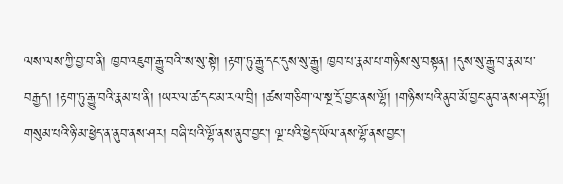ལས་ལས་ཀྱི་བྱ་བ་ནི། ཁྱབ་འཇུག་རྒྱུ་བའི་་ས་སུ་སྟེ། །རྟག་ཏུ་རྒྱུ་དང་དུས་སུ་རྒྱུ། ཁྱབ་པ་རྣམ་པ་གཉིས་སུ་བསྟན། །དུས་སུ་རྒྱུ་བ་རྣམ་པ་བརྒྱད། །རྟག་ཏུ་རྒྱུ་བའི་རྣམ་པ་ནི། །ཡར་ལ་ཚ་དང་མ་རལ་བྲི། །ཚས་གཅིག་ལ་སྔ་དྲོ་བྱང་ནས་ལྷོ། །གཉིས་པའི་ནུབ་མོ་བྱང་ནུབ་ནས་ཤར་ལྷོ། གསུམ་པའི་ཉི་མ་ཕྱེད་ན་ནུབ་ནས་ཤར། བཞི་པའི་ལྷོ་ནས་ནུབ་བྱང་། ལྔ་པའི་ཕྱེད་ཡོལ་ནས་ལྷོ་ནས་བྱང་།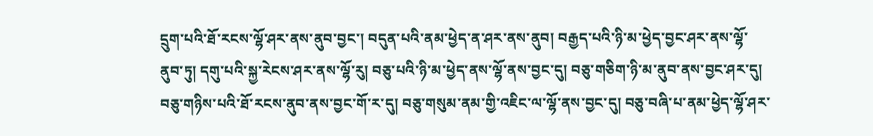དྲུག་པའི་ཐོ་རངས་ལྷོ་ཤར་ནས་ནུབ་བྱང་། བདུན་པའི་ནམ་ཕྱེད་ན་ཤར་ནས་ནུབ། བརྒྱད་པའི་ཉི་མ་ཕྱེད་བྱང་ཤར་ནས་ལྷོ་ནུབ་ཏུ། དགུ་པའི་སྐྱ་རེངས་ཤར་ནས་ལྷོ་རུ། བཅུ་པའི་ཉི་མ་ཕྱེད་ནས་ལྷོ་ནས་བྱང་དུ། བཅུ་གཅིག་ཉི་མ་ནུབ་ནས་བྱང་ཤར་དུ། བཅུ་གཉིས་པའི་ཐོ་རངས་ནུབ་ནས་བྱང་གོ་ར་དུ། བཅུ་གསུམ་ནམ་གྱི་འཇིང་ལ་ལྷོ་ནས་བྱང་དུ། བཅུ་བཞི་པ་ནམ་ཕྱེད་ལྷོ་ཤར་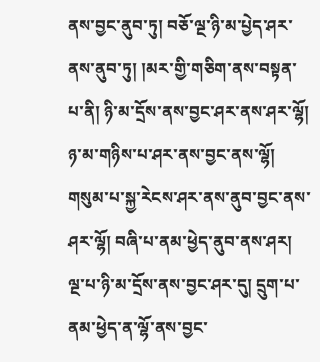ནས་བྱང་ནུབ་ཏུ། བཅོ་ལྔ་ཉི་མ་པྱེད་ཤར་ནས་ནུབ་ཏུ། །མར་གྱི་གཅིག་ནས་བསྟན་པ་ནི། ཉི་མ་དྲོས་ནས་བྱང་ཤར་ནས་ཤར་ལྷོ། ཉ་མ་གཉིས་པ་ཤར་ནས་བྱང་ནས་ལྷོ། གསུམ་པ་སྐྱ་རེངས་ཤར་ནས་ནུབ་བྱང་ནས་ཤར་ལྷོ། བཞི་པ་ནམ་ཕྱེད་ནུབ་ནས་ཤར། ལྔ་པ་ཉི་མ་དྲོས་ནས་བྱང་ཤར་དུ། དྲུག་པ་ནམ་ཕྱེད་ན་ལྷོ་ནས་བྱང་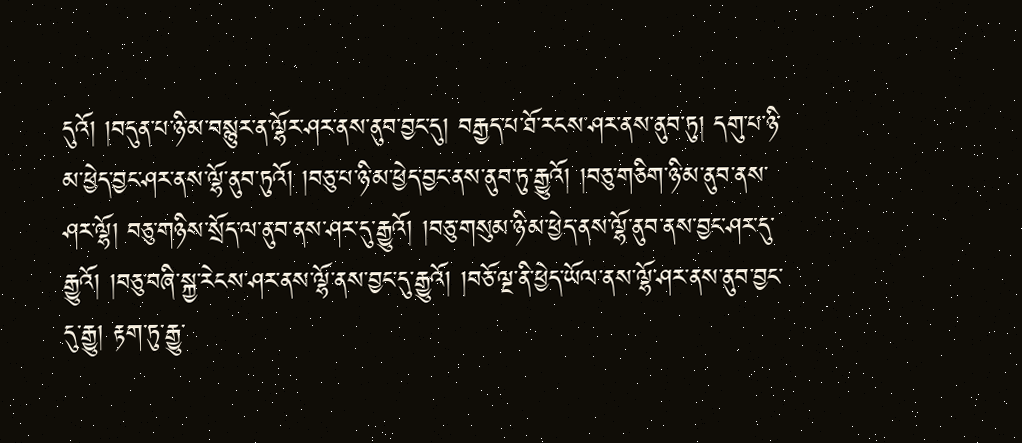དུའོ། །བདུན་པ་ཉི་མ་བསྙུར་ན་ལྷོར་ཤར་ནས་ནུབ་བྱང་དུ། བརྒྱད་པ་ཐོ་རངས་ཤར་ནས་ནུབ་ཏུ། དགུ་པ་ཉི་མ་ཕྱེད་བྱང་ཤར་ནས་ལྷོ་ནུབ་ཏུའོ། །བཅུ་པ་ཉི་མ་ཕྱེད་བྱང་ནས་ནུབ་ཏུ་རྒྱུའོ། །བཅུ་གཅིག་ཉི་མ་ནུབ་ནས་ཤར་ལྷོ། བཅུ་གཉིས་སྲོད་ལ་ནུབ་ནས་ཤར་དུ་རྒྱུའོ། །བཅུ་གསུམ་ཉི་མ་ཕྱེད་ནས་ལྷོ་ནུབ་ནས་བྱང་ཤར་དུ་རྒྱུའོ། །བཅུ་བཞི་སྐྱ་རེངས་ཤར་ནས་ལྷོ་ནས་བྱང་དུ་རྒྱུའོ། །བཅོ་ལྔ་ནི་ཕྱེད་ཡོལ་ནས་ལྷོ་ཤར་ནས་ནུབ་བྱང་དུ་རྒྱུ། རྟག་ཏུ་རྒྱུ་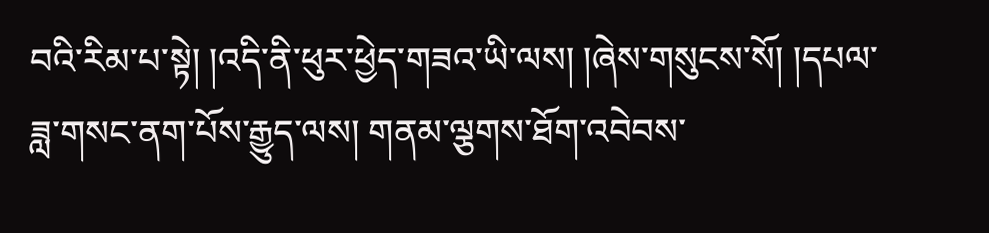བའི་རིམ་པ་སྟེ། །འདི་ནི་ཕུར་ཕྱེད་གཟའ་ཡི་ལས། །ཞེས་གསུངས་སོ། །དཔལ་ཟླ་གསང་ནག་པོས་རྒྱུད་ལས། གནམ་ལྕགས་ཐོག་འབེབས་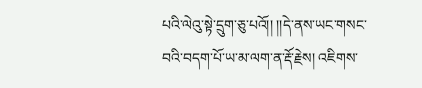པའི་ལེའུ་སྟེ་དྲུག་ཅུ་པའོ།། །།དེ་ནས་ཡང་གསང་བའི་བདག་པོ་ཡ་མ་ལག་ན་རྡོ་རྗེས། འཇིགས་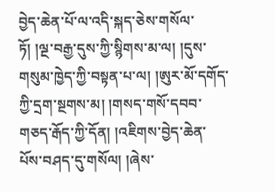བྱེད་ཆེན་པོ་ལ་འདི་སྐད་ཅེས་གསོལ་ཏོ། །ལྔ་བརྒྱ་དུས་ཀྱི་སྙིགས་མ་ལ། །དུས་གསུམ་ཁྱེད་ཀྱི་བསྟན་པ་ལ། །ཨུར་མོ་དགོད་ཀྱི་དྲག་སྔགས་མ། །གསད་གསོ་དབབ་གཅད་རྒོད་ཀྱི་དོན། །འཇིགས་བྱེད་ཆེན་པོས་བཤད་དུ་གསོལ། །ཞེས་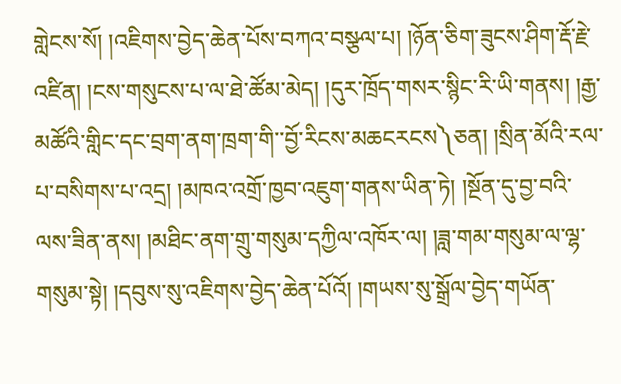གླེངས་སོ། །འཇིགས་བྱེད་ཆེན་པོས་བཀའ་བསྩལ་པ། །ཉོན་ཅིག་ཟུངས་ཤིག་རྡོ་རྗེ་འཛིན། །ངས་གསུངས་པ་ལ་ཐེ་ཚོམ་མེད། །དུར་ཁྲོད་གསར་སྙིང་རི་ཡི་གནས། །རྒྱ་མཚོའི་གླིང་དང་བྲག་ནག་ཁྲག་གི་་བྱོ་རིངས་མཆངརངས༽ཅན། །སྲིན་མོའི་རལ་པ་བསིགས་པ་འདྲ། །མཁའ་འགྲོ་ཁྱབ་འཇུག་གནས་ཡིན་ཏེ། །སྔོན་དུ་བྱ་བའི་ལས་ཟིན་ནས། །མཐིང་ནག་གྲུ་གསུམ་དཀྱིལ་འཁོར་ལ། །ཟླ་གམ་གསུམ་ལ་ལྷ་གསུམ་སྟེ། །དབུས་སུ་འཇིགས་བྱེད་ཆེན་པོའོ། །གཡས་སུ་སྒྲོལ་བྱེད་གཡོན་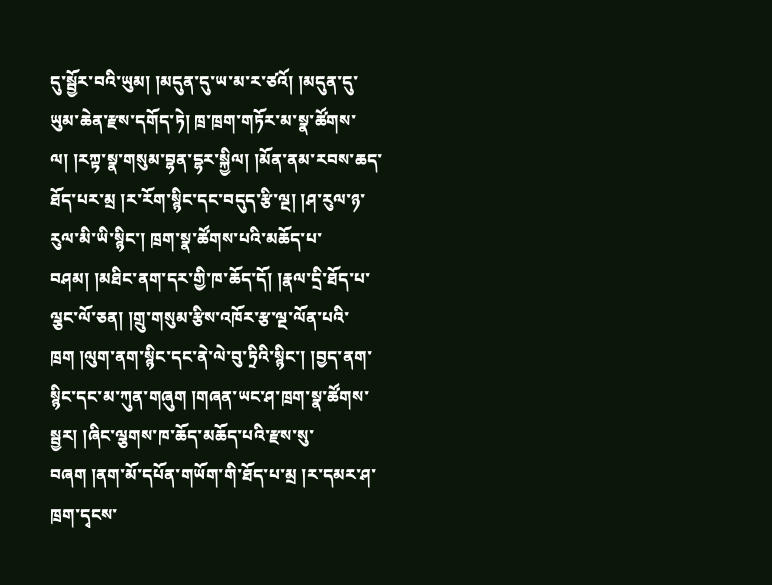དུ་སྦྱོར་བའི་ཡུམ། །མདུན་དུ་ཡ་མ་ར་ཙའོ། །མདུན་དུ་ཡུམ་ཆེན་རྫས་དགོད་ཏེ། ཁྲ་ཁྲག་གཏོར་མ་སྣ་ཚོགས་ལ། །རཀྟ་སྣ་གསུམ་བྷན་དྷར་སྐྱིལ། །མོན་ནམ་རབས་ཆད་ཐོད་པར་མྲ །ར་རོག་སྙིང་དང་བདུད་རྩི་ལྔ། །ཤ་རུལ་ཉ་རུལ་མི་ཡི་སྙིང་། ཁྲག་སྣ་ཚོགས་པའི་མཆོད་པ་བཤམ། །མཐིང་ནག་དར་གྱི་ཁ་ཆོད་དོ། །རྣལ་དྲི་ཐོད་པ་ལྕང་ལོ་ཅན། །གྲུ་གསུམ་རྩིས་འཁོར་རྩ་ལྔ་ལོན་པའི་ཁྲག །ལུག་ནག་སྙིང་དང་ནེ་ལེ་བུ་ཏྲིའི་སྙིང་། །བྱད་ནག་སྙིང་དང་མ་ཀུན་གཞུག །གཞན་ཡང་ཤ་ཁྲག་སྣ་ཚོགས་སྦྱར། །ཞིང་ལྕགས་ཁ་ཆོད་མཆོད་པའི་རྫས་སུ་བཞག །ནག་མོ་དཔོན་གཡོག་གི་ཐོད་པ་མྲ །ར་དམར་ཤ་ཁྲག་དྭངས་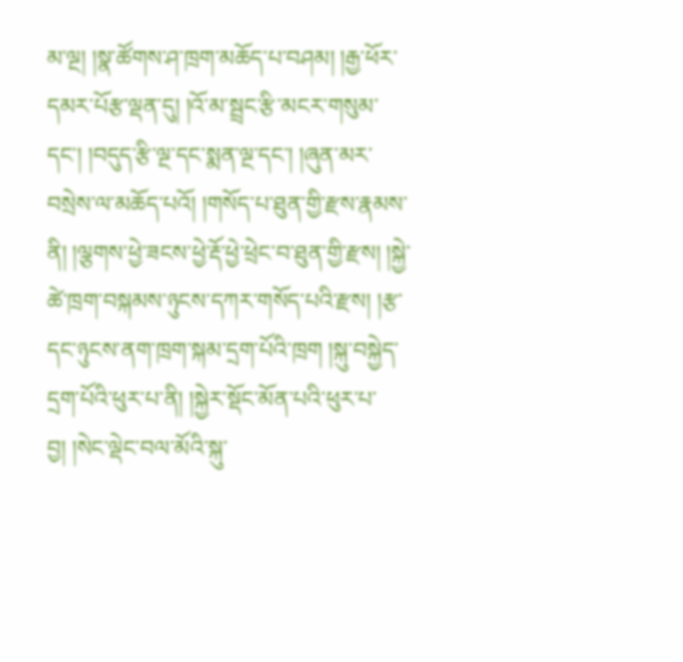མ་ལྔ། །སྣ་ཚོགས་ཤ་ཁྲག་མཆོད་པ་བཤམ། །རྒྱ་ཕོར་དམར་པོརྩ་ལྡན་དུ། །འོ་མ་སྦྲང་རྩི་མངར་གསུམ་དང་། །བདུད་རྩི་ལྔ་དང་སྨན་ལྔ་དང་། །ཞུན་མར་བསྲེས་ལ་མཆོད་པའོ། །གསོད་པ་ཐུན་གྱི་རྫས་རྣམས་ནི། །ལྕགས་ཕྱེ་ཟངས་ཕྱེ་རྡོ་ཕྱེ་ཕྲེང་བ་ཐུན་གྱི་རྫས། །སྐྱེ་ཚེ་ཁྲག་བསྐམས་ཉུངས་དཀར་གསོད་པའི་རྫས། །རྩ་དང་ཉུངས་ནག་ཁྲག་སྐམ་དྲག་པོའི་ཁྲག །སྐུ་བསྐྱེད་དྲག་པོའི་ཕུར་པ་ནི། །སྐྱེར་སྡོང་མོན་པའི་ཕུར་པ་བྱ། །སེང་ལྡེང་བལ་མོའི་སྐུ་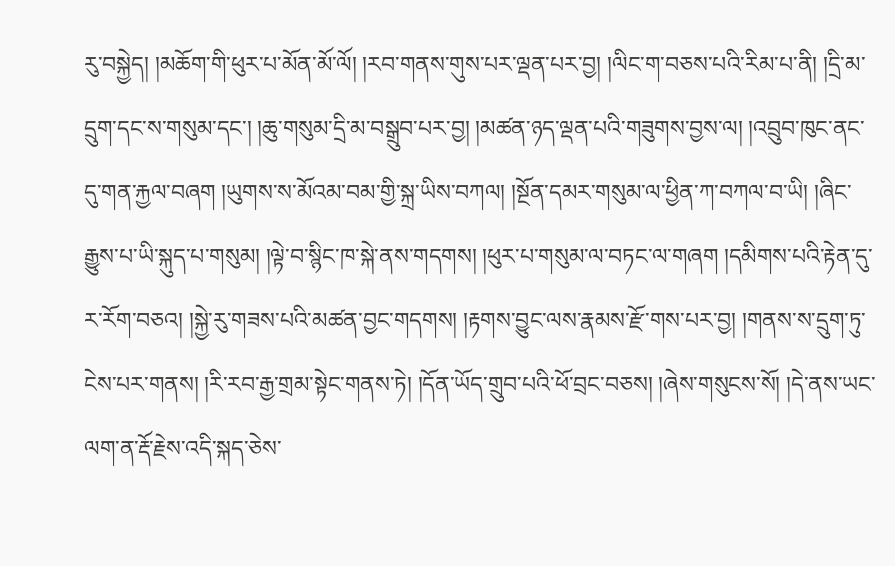རུ་བསྐྱེད། །མཆོག་གི་ཕུར་པ་མོན་མོ་ལོ། །རབ་གནས་གུས་པར་ལྡན་པར་བྱ། །ལིང་ག་བཅས་པའི་རིམ་པ་ནི། །དྲི་མ་དྲུག་དང་ས་གསུམ་དང་། །ཆུ་གསུམ་དྲི་མ་བསྒྲུབ་པར་བྱ། །མཚན་ཉད་ལྡན་པའི་གཟུགས་བྱས་ལ། །འབྲུབ་ཁུང་ནང་དུ་གན་རྐྱལ་བཞག །ཡུགས་ས་མོའམ་བམ་གྱི་སྐྲ་ཡིས་བཀལ། །སྔོན་དམར་གསུམ་ལ་ཕྱིན་ཀ་བཀལ་བ་ཡི། །ཞིང་རྒྱུས་པ་ཡི་སྐུད་པ་གསུམ། །ལྟེ་བ་སྙིང་ཁ་སྐེ་ནས་གདགས། །ཕུར་པ་གསུམ་ལ་བཏང་ལ་གཞག །དམིགས་པའི་རྟེན་དུ་ར་རོག་བཅའ། །སྐྱེ་རུ་གཟས་པའི་མཚན་བྱང་གདགས། །རྟགས་བྱུང་ལས་རྣམས་རྫོ་གས་པར་བྱ། །གནས་ས་དྲུག་ཏུ་ངེས་པར་གནས། །རི་རབ་རྒྱ་གྲམ་སྟེང་གནས་ཏེ། །དོན་ཡོད་གྲུབ་པའི་ཕོ་བྲང་བཅས། །ཞེས་གསུངས་སོ། །དེ་ནས་ཡང་ལག་ན་རྡོ་རྗེས་འདི་སྐད་ཅེས་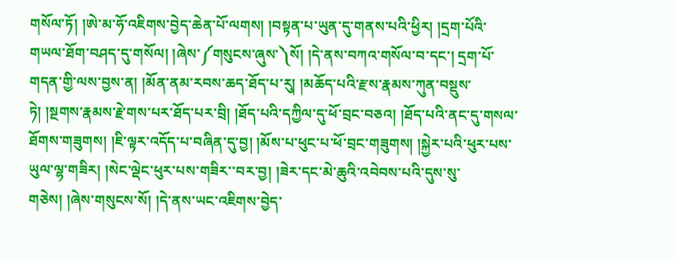གསོལ་ཏོ། །ཨེ་མ་ཧོ་འཇིགས་བྱེད་ཆེན་པོ་ལགས། །བསྟན་པ་ཡུན་དུ་གནས་པའི་ཕྱིར། །དྲག་པོའི་གཡལ་ཐོག་བཤད་དུ་གསོལ། །ཞེས་༼གསུངས་ཞུས་༽སོ། །དེ་ནས་བཀའ་གསོལ་བ་དང་། དྲག་པོ་གདན་གྱི་ལས་བྱས་ན། །མོན་ནམ་རབས་ཆད་ཐོད་པ་རུ། །མཆོད་པའི་རྫས་རྣམས་ཀུན་བསྡུས་ཏེ། །སྔགས་རྣམས་རྗེ་གས་པར་ཐོད་པར་བྲི། །ཐོད་པའི་དཀྱིལ་དུ་ཕོ་བྲང་བཅའ། །ཐོད་པའི་ནང་དུ་གསལ་ཐོགས་གཟུགས། །ཇི་ལྟར་འདོད་པ་བཞིན་དུ་བྱ། །མོས་པ་ཕུང་པ་ཕོ་བྲང་གཟུགས། །སྐྱེར་པའི་ཕུར་པས་ཡུལ་ལྷ་གཟིར། །སེང་ལྡེང་ཕུར་པས་གཟིར་་བར་བྱ། །ཟེར་དང་མེ་ཆུའི་འབེབས་པའི་དུས་སུ་གཅེས། །ཞེས་གསུངས་སོ། །དེ་ནས་ཡང་འཇིགས་བྱེད་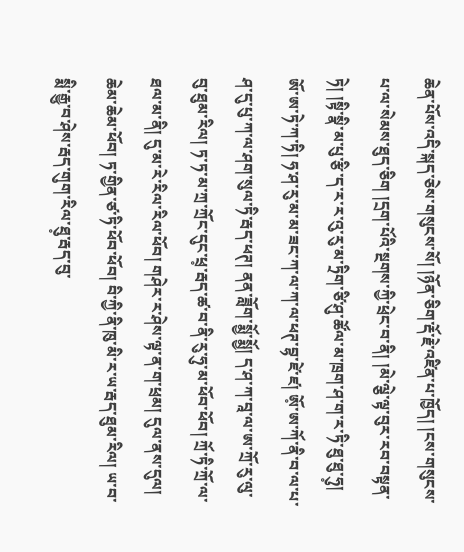ཆེན་པོས་འདི་སྐད་ཅེས་གསུངས་སོ། །ཉོན་ཅིག་རྡོ་རྗེ་འཛིན་པ་ཁྱོད། །ངས་གསུངས་པ་ལ་སེམས་ཐུད་ཅིག །དྲག་པོའི་སྔགས་ཀྱི་ཕྲེང་བ་ནི། །མེ་ལྕེ་ལྟ་བུར་རབ་བསྟན་ཏེ། །སྟི་སྣི་མ་པུ་རྩི་ད་ར་ར་འུ་རུ་མ་ཏྲིག་ཙི་ཤུ་ཚོལ་མ་ཁྲག་ཤ་ག་ར་ཏི་ཐུ་ཐུ་ཧུ༷། ཨོ་ཨ་ཏེ་ཀ་ཏི། ཧ་ཤ་རུ་མ་མ་ཟང་ཀ་ལ་ཀ་ལ་ཕཊ་བྷ་ཛེ་ཛ། ཨོ༷་ཨ་ཀོ་ནི་བ་ལ་པ་ཤ་དུ་པུ་ཀ་ལ་ཤག་སུལ་ཏི་རྦད་ཕཊ། ནན་ཟློག་སྨྱོ་སྨྱོ། ད་ཤ་ཀ་བཱ་ལ་ཨ་ཀྲོ་རུ་ལུ་བུ་ཐུམ་རིལ། ཏ་ཏ་མ་ཀྲ་ཀྲོང་དུང་ཕྲ༷་རྦད་ཚ་བ་ནི་རུ་ཧུ་མ་ཕོབ་ཕོབ། ཀྲོ་ཏི་ཀྲོ་ལ་ཐལ་མ་ནི། དུ་མ་རེ་རིལ་རིལ་ཕོབ། གཤེར་ར་ཤེས་ལྟ་ན་ག་ཕྲམ། དུལ་ནས་དུལ། ཆེམ་ཆེམ་ཕོབ། ཏ་གྱིན་ཙ་ཏི་ཕོབ་ཕོབ། བི་ཀྱི་ནི་ཁུ་མི་ར་ཡ་རྦད་ཐུམ་རིལ། ཡ་བ་སྨི་རྒྱུ་བ་ཤེས་རྦད་གུག་རིལ་ཐུ༷་རྦད་བུ་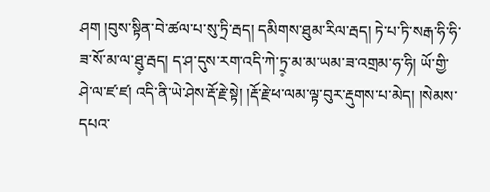ཤག །བུས་སྟིན་བེ་ཚལ་པ་སུ་ཏྲི་རྦད། དམིགས་ཐུམ་རིལ་རྦད། ཏེ་པ་ཏི་སརྒ་ཧི་ཧི་ཟ་སོ་མ་ལ་ཐུ༷་རྦད། ད་ཤ་དུས་རག་འདི་ཀེ་ཏྲ༷་མ་མ་ཡམ་ཟ་འགྲམ་ཧ་ཧི། ཡོ་གྱི་ཤེ་ལ་ཛ་ཛ། འདི་ནི་ཡེ་ཤེས་རྡོ་རྗེ་སྟེ། །རྡོ་རྗེ་ཕ་ལམ་ལྟ་བུར་རྡུགས་པ་མེད། །སེམས་དཔའ་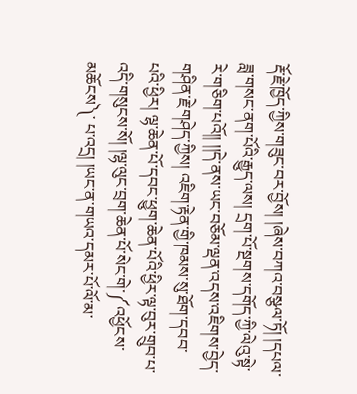རྡོ་རྗེ་ཁྱོད་ཀྱིས་གཟུང་བར་བྱོས། །ཞེས་བཀའ་བསྩལ་ཏོ། །དཔལ་ཟླ་གསང་ནག་པོའི་རྒྱུད་ལས། དྲག་པོ་སྔགས་དགོད་ཀྱི་ལེའུ་སྟེ་རེ་གཅིག་པའོ།། །།དེ་ནས་ཡང་བཅོམ་ལྡན་འདས་འཇིགས་བྱེད་གཤིན་རྗེ་གཤེད་ཀྱིས། འཇིག་རྟེན་གྱི་ཁམས་སུ་ཐོག་དབབ་པའི་ཕྱིར། ལྷ་ཆེན་པོ་དབང་ཕྱུག་ཆེན་པོའི་ཕྱིར་ལྟ་བུར་གྲུབ་པ་འདི་གསུངས་སོ། །ལྷ་ལུང་བྲག་ཆེན་པོ་སེང་གེ་༼འཕྱོངས་མཆོངས༽་ པ་འདྲ། །ཡང་ན་གཡའ་དམར་པོ་ལོ་མ་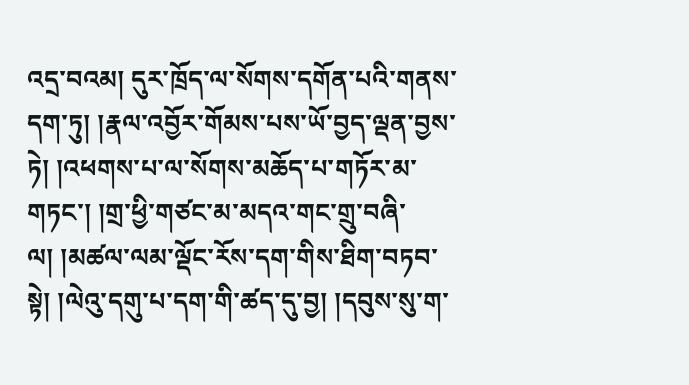འདྲ་བའམ། དུར་ཁྲོད་ལ་སོགས་དགོན་པའི་གནས་དག་ཏུ། །རྣལ་འབྱོར་གོམས་པས་ཡོ་བྱད་ལྡན་བྱས་ཏེ། །འཕགས་པ་ལ་སོགས་མཆོད་པ་གཏོར་མ་གཏང་། །གྲ་ཕྱི་གཙང་མ་མདའ་གང་གྲུ་བཞི་ལ། །མཚལ་ལམ་ལྡོང་རོས་དག་གིས་ཐིག་བཏབ་སྟེ། །ལེའུ་དགུ་པ་དག་གི་ཚད་དུ་བྱ། །དབུས་སུ་ག་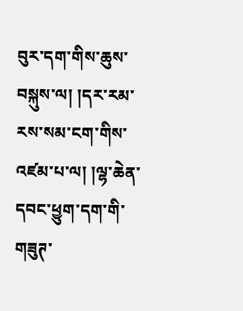བུར་དག་གིས་ཆུས་བསྐུས་ལ། །དར་རམ་རས་སམ་ངག་གིས་འཛམ་པ་ལ། །ལྷ་ཆེན་དབང་ཕྱུག་དག་གི་གཟུཊ་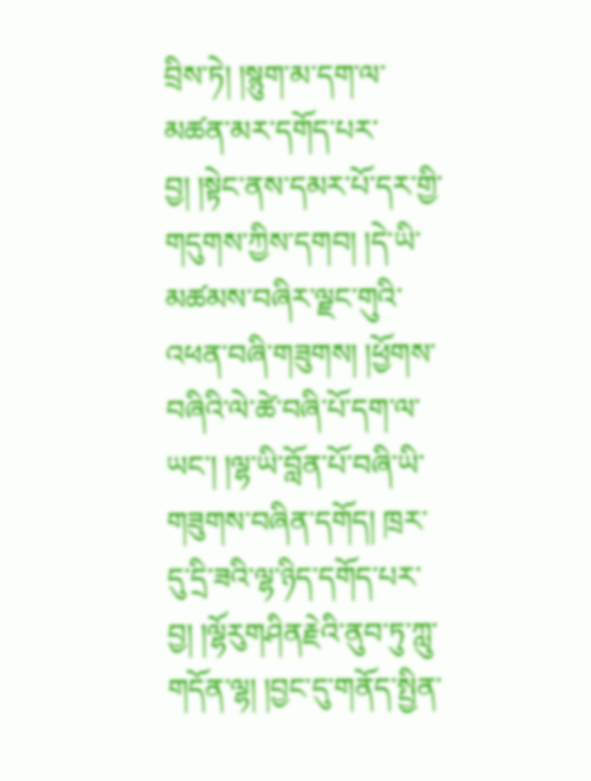བྲིས་ཏེ། །སྙུག་མ་དག་ལ་མཚན་མར་དགོད་པར་བྱ། །སྟེང་ནས་དམར་པོ་དར་གྱི་གདུགས་ཀྱིས་དགབ། །དེ་ཡི་མཚམས་བཞིར་ལྗང་གུའི་འཕན་བཞི་གཟུགས། །ཕྱོགས་བཞིའི་ལེ་ཚེ་བཞི་པོ་དག་ལ་ཡང་། །ལྷ་ཡི་བློན་པོ་བཞི་ཡི་གཟུགས་བཞིན་དགོད། ཁྲར་དུ་དྲི་ཟའི་ལྷ་ཉིད་དགོད་པར་བྱ། །ལྷོརུགཤིནརྗེའི་ནུབ་ཏུ་ཀླུ་གདོན་ལྷ། །བྱང་དུ་གནོད་སྤྱིན་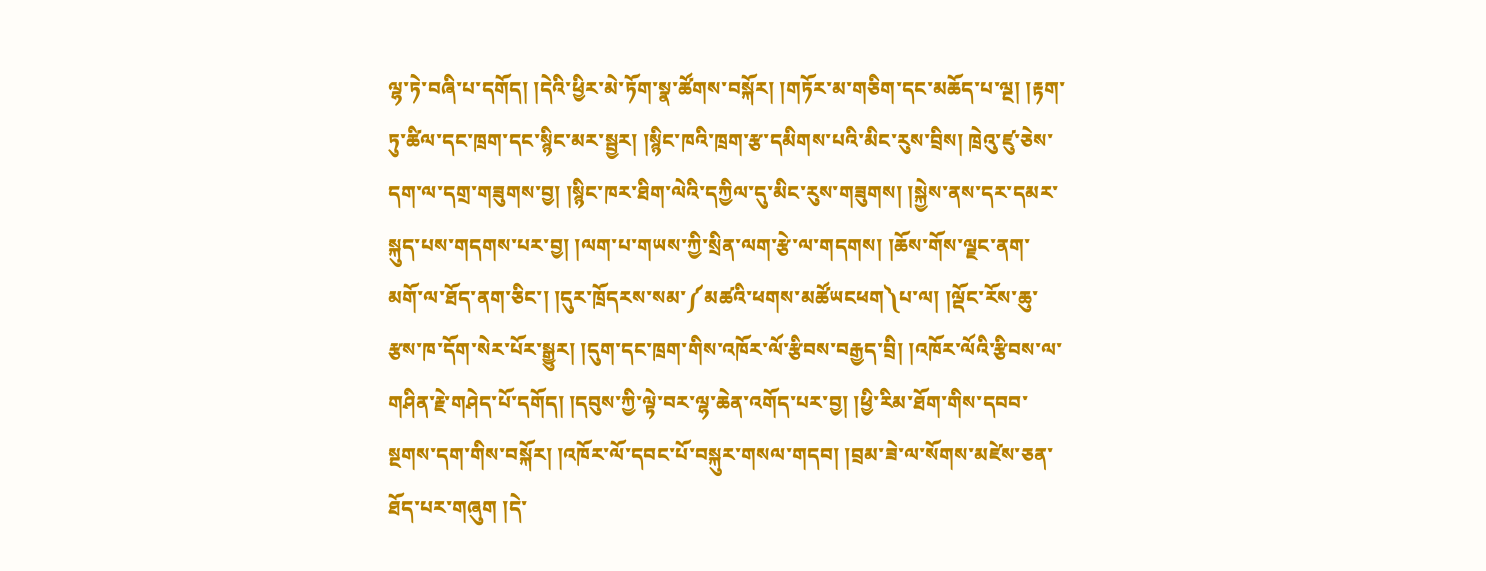ལྷ་ཏེ་བཞི་པ་དགོད། །དེའི་ཕྱིར་མེ་ཏོག་སྣ་ཚོགས་བསྐོར། །གཏོར་མ་གཅིག་དང་མཆོད་པ་ལྔ། །རྟག་ཏུ་ཚིལ་དང་ཁྲག་དང་སྙིང་མར་སྦྱར། །སྙིང་ཁའི་ཁྲག་རྩ་དམིགས་པའི་མིང་རུས་བྲིས། ཁྲེའུ་ཛུ་ཅེས་དག་ལ་དགྲ་གཟུགས་བྱ། །སྙིང་ཁར་ཐིག་ལེའི་དཀྱིལ་དུ་མིང་རུས་གཟུགས། །སྐྱེས་ནས་དར་དམར་སྐུད་པས་གདགས་པར་བྱ། །ལག་པ་གཡས་ཀྱི་སྲིན་ལག་རྩེ་ལ་གདགས། །ཆོས་གོས་ལྗང་ནག་མགོ་ལ་ཐོད་ནག་ཅིང་། །དུར་ཁྲོདརས་སམ་༼མཚའི་ཕགས་མཚོཡངཕག༽པ་ལ། །ལྡོང་རོས་ཆུ་རྩས་ཁ་དོག་སེར་པོར་སྒྱུར། །དུག་དང་ཁྲག་གིས་འཁོར་ལོ་རྩིབས་བརྒྱད་བྲི། །འཁོར་ལོའི་རྩིབས་ལ་གཤིན་རྗེ་གཤེད་པོ་དགོད། །དབུས་ཀྱི་ལྟེ་བར་ལྷ་ཆེན་འགོད་པར་བྱ། །ཕྱི་རིམ་ཐོག་གིས་དབབ་སྔགས་དག་གིས་བསྐོར། །འཁོར་ལོ་དབང་པོ་བསྐུར་གསལ་གདབ། །བྲམ་ཟེ་ལ་སོགས་མཛེས་ཅན་ཐོད་པར་གཞུག །དེ་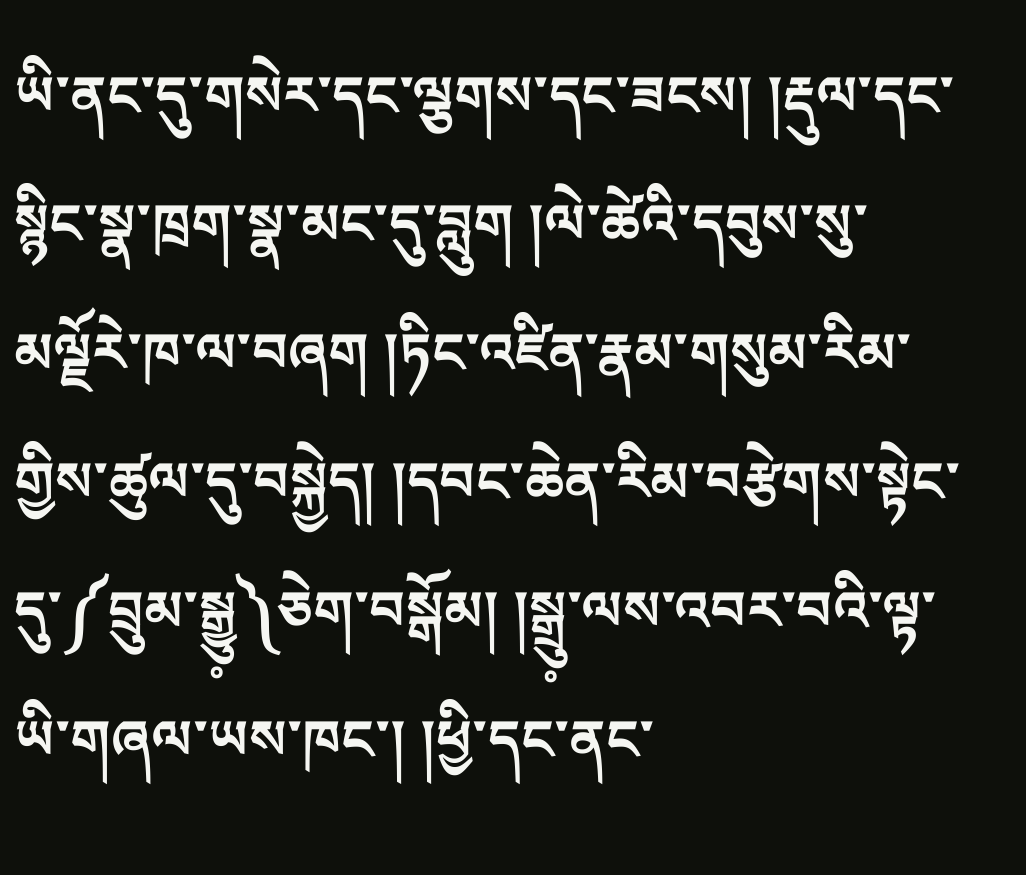ཡི་ནང་དུ་གསེར་དང་ལྕགས་དང་ཟངས། །རྡུལ་དང་སྙིང་སྣ་ཁྲག་སྣ་མང་དུ་བླུག །ལེ་ཚེའི་དབུས་སུ་མལྗོརེ་ཁ་ལ་བཞག །ཏིང་འཛིན་རྣམ་གསུམ་རིམ་གྱིས་ཚུལ་དུ་བསྐྱེད། །དབང་ཆེན་རིམ་བརྩེགས་སྟེང་དུ་༼བྲུམ་སྒྱུ༷༽ཅེག་བསྒོམ། །སྒྲུ༷་ལས་འབར་བའི་ལྟ་ཡི་གཞལ་ཡས་ཁང་། །ཕྱི་དང་ནང་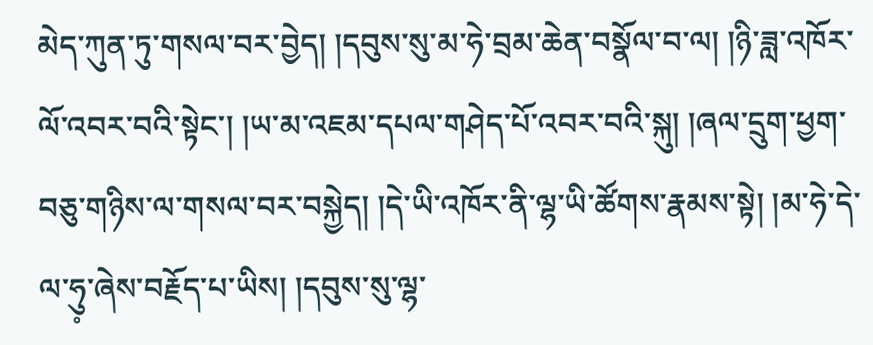མེད་ཀུན་ཏུ་གསལ་བར་བྱེད། །དབུས་སུ་མ་ཧེ་བྲམ་ཆེན་བསྣོལ་བ་ལ། །ཉི་ཟླ་འཁོར་ལོ་འབར་བའི་སྟེང་། །ཡ་མ་འཇམ་དཔལ་གཤེད་པོ་འབར་བའི་སྐུ། །ཞལ་དྲུག་ཕྱག་བཅུ་གཉིས་ལ་གསལ་བར་བསྐྱེད། །དེ་ཡི་འཁོར་ནི་ལྷ་ཡི་ཚོགས་རྣམས་སྟེ། །མ་ཧེ་དེ་ལ་ཧུ༷་ཞེས་བརྗོད་པ་ཡིས། །དབུས་སུ་ལྷ་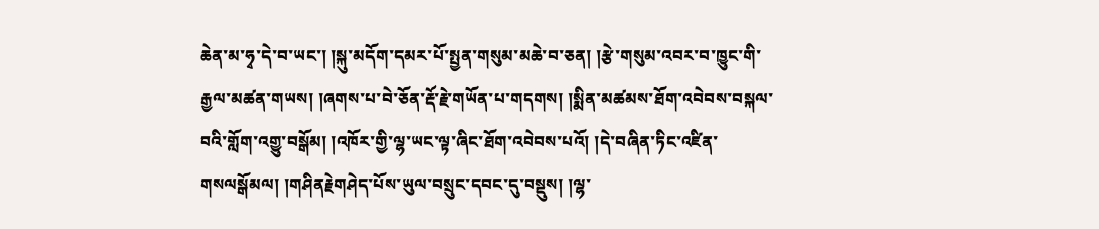ཆེན་མ་ཧྭ་དེ་བ་ཡང་། །སྐུ་མདོག་དམར་པོ་སྤྱན་གསུམ་མཆེ་བ་ཅན། །རྩེ་གསུམ་འབར་བ་ཁྱུང་གི་རྒྱལ་མཚན་གཡས། །ཞགས་པ་བེ་ཅོན་རྡོ་རྗེ་གཡོན་པ་གདགས། །སྨིན་མཚམས་ཐོག་འབེབས་བསྐལ་བའི་གློག་འགྱུ་བསྒོམ། །འཁོར་གྱི་ལྷ་ཡང་ལྟ་ཞིང་ཐོག་འབེབས་པའོ། །དེ་བཞིན་ཏིང་འཛིན་གསལསྒོམལ། །གཤིནརྗེགཤེད་པོས་ཡུལ་བསྲུང་དབང་དུ་བསྡུས། །ལྷ་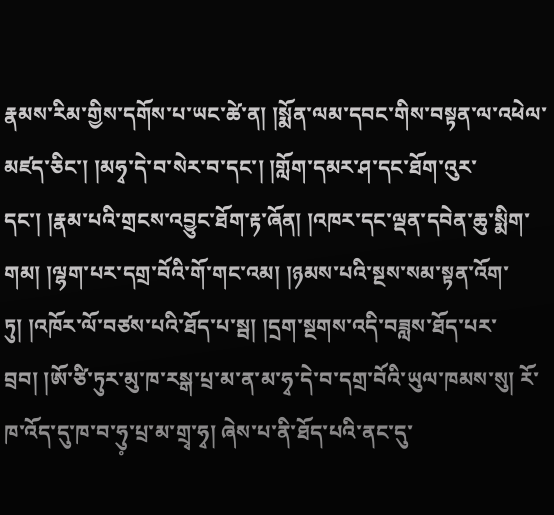རྣམས་རིམ་གྱིས་དགོས་པ་ཡང་ཚེ་ན། །སྨོན་ལམ་དབང་གིས་བསྟན་ལ་འཕེལ་མཛད་ཅིང་། །མཧྭ་དེ་བ་སེར་བ་དང་། །གློག་དམར་ཤ་དང་ཐོག་འུར་དང་། །རྣམ་པའི་གྲངས་འབྱུང་ཐོག་རྟ་ཞོན། །འཁར་དང་ལྡན་དབེན་ཆུ་སྨིག་གམ། །ལྷག་པར་དགྲ་བོའི་གོ་གང་འམ། །ཉམས་པའི་སྔས་སམ་སྟན་འོག་ཏུ། །འཁོར་ལོ་བཙས་པའི་ཐོད་པ་སྦ། །དྲག་སྔགས་འདི་བཟླས་ཐོད་པར་བྲབ། །ཨོ་ཙི་ཏུར་མུ་ཁ་རསྒ་པྲ་མ་ན་མ་ཧྭ་དེ་བ་དགྲ་བོའི་ཡུལ་ཁམས་སུ། རོ་ཁ་འོད་དུ་ཁ་བ་ཧུ༷་པྲ་མ་གྲྭ་ཧྭ། ཞེས་པ་ནི་ཐོད་པའི་ནང་དུ་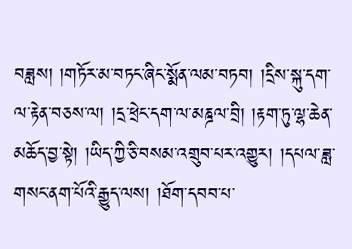བཟླས། །གཏོར་མ་བཏང་ཞིང་སྨོན་ལམ་བཏབ། །དྲིས་སྐུ་དག་ལ་རྟེན་བཅས་ལ། །དྲ་ཕྲེང་དག་ལ་མཎྜལ་བྲི། །རྟག་ཏུ་ལྷ་ཆེན་མཆོད་བྱ་སྟེ། །ཡིད་ཀྱི་ཅི་བསམ་འགྲུབ་པར་འགྱུར། །དཔལ་ཟླ་གསང་ནག་པོའི་རྒྱུད་ལས། །ཐོག་དབབ་པ་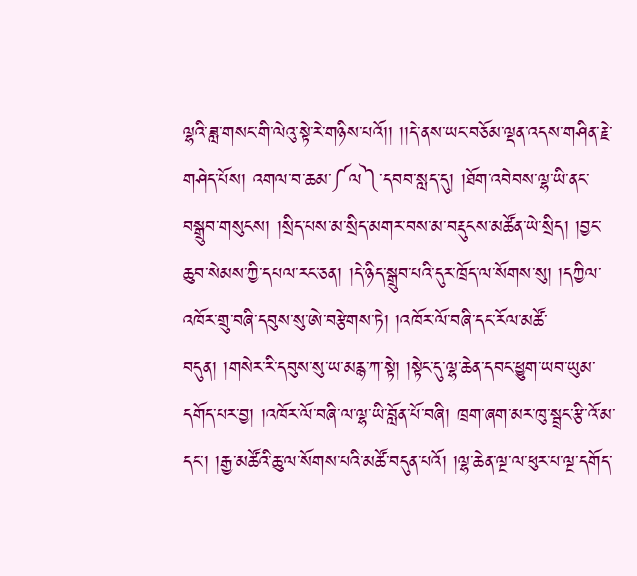ལྷའི་ཟླ་གསང་གི་ལེའུ་སྟེ་རེ་གཉིས་པའོ།། །།དེ་ནས་ཡང་བཅོམ་ལྡན་འདས་གཤིན་རྗེ་གཤེད་པོས། འགལ་བ་ཆམ་༼ལ༽་དབབ་སླད་དུ། །ཐོག་འབེབས་ལྷ་ཡི་ནང་བསྒྲུབ་གསུངས། །སྲིད་པས་མ་སྲིད་མགར་བས་མ་བརྡུངས་མཚོན་ཡེ་སྲིད། །བྱང་ཆུབ་སེམས་ཀྱི་དཔལ་རང་ཅན། །དེ་ཉིད་སྒྲུབ་པའི་དུར་ཁྲོད་ལ་སོགས་སུ། །དཀྱིལ་འཁོར་གྲུ་བཞི་དབུས་སུ་ཨེ་བརྩེགས་ཏེ། །འཁོར་ལོ་བཞི་དང་རོལ་མཚོ་བདུན། །གསེར་རི་དབུས་སུ་ཡ་མརྙ་ཀ་སྟེ། །སྟེང་དུ་ལྷ་ཆེན་དབང་ཕྱུག་ཡབ་ཡུམ་དགོད་པར་བྱ། །འཁོར་ལོ་བཞི་ལ་ལྷ་ཡི་བློན་པོ་བཞི། ཁྲག་ཞག་མར་ཁུ་སྦྲང་རྩི་འོ་མ་དང་། །རྒྱ་མཚོའི་ཆུ་ལ་སོགས་པའི་མཚོ་བདུན་པའོ། །ལྷ་ཆེན་ལྔ་ལ་ཕུར་པ་ལྔ་དགོད་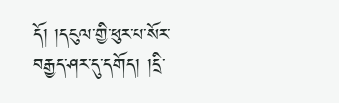དོ། །དངུལ་གྱི་ཕུར་པ་སོར་བརྒྱད་ཤར་དུ་དགོད། །དྲི་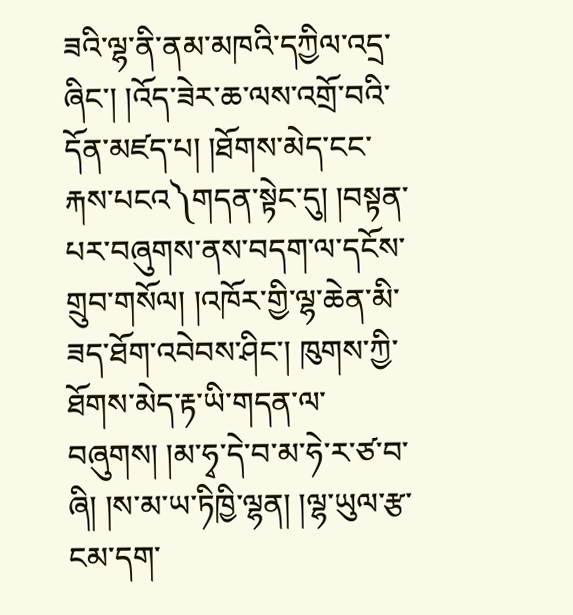ཟའི་ལྷ་ནི་ནམ་མཁའི་དཀྱིལ་འདྲ་ཞིང་། །འོད་ཟེར་ཆ་ལས་འགྲོ་བའི་དོན་མཛད་པ། །ཐོགས་མེད་ངང་རྐས་པངའ༽གདན་སྟེང་དུ། །བསྟན་པར་བཞུགས་ནས་བདག་ལ་དངོས་གྲུབ་གསོལ། །འཁོར་གྱི་ལྷ་ཆེན་མི་ཟད་ཐོག་འབེབས་ཤིང་། ཁུགས་ཀྱི་ཐོགས་མེད་རྟ་ཡི་གདན་ལ་བཞུགས། །མ་ཧྭ་དེ་བ་མ་ཧེ་ར་ཙ་བ་ཞི། །ས་མ་ཡ་ཏིཁྱི་ལྷན། །ལྷ་ཡུལ་རྩ་ངམ་དག་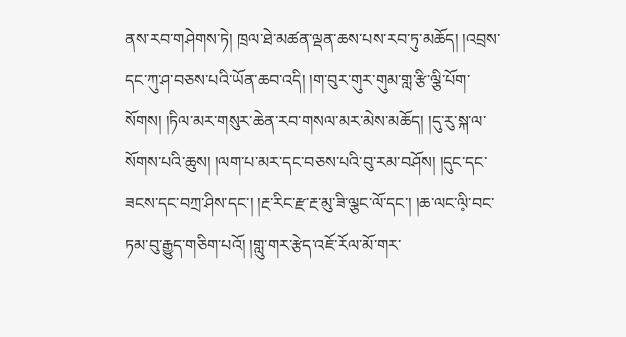ནས་རབ་གཤེགས་ཏེ། ཁྲལ་ཐེ་མཚན་ལྡན་ཆས་པས་རབ་ཏུ་མཆོད། །འབྲས་དང་ཀུ་ཤ་བཅས་པའི་ཡོན་ཆབ་འདི། །ག་བུར་གུར་གུམ་གླ་རྩི་ལྕི་པོག་སོགས། །ཏིལ་མར་གསུར་ཆེན་རབ་གསལ་མར་མེས་མཆོད། །དུ་རུ་སྐ་ལ་སོགས་པའི་ཆུས། །ལག་པ་མར་དང་བཅས་པའི་བུ་རམ་བཤོས། །དུང་དང་ཟངས་དང་བཀྲ་ཤིས་དང་། །རྔ་རིང་རྫ་རྔ་མུ་ཟི་ལྕང་ལོ་དང་། །ཆ་ལང་ལི༷་བང་ཏམ་བུ་རྒྱུད་གཅིག་པའོ། །གླུ་གར་རྩེད་འཇོ་རོལ་མོ་གར་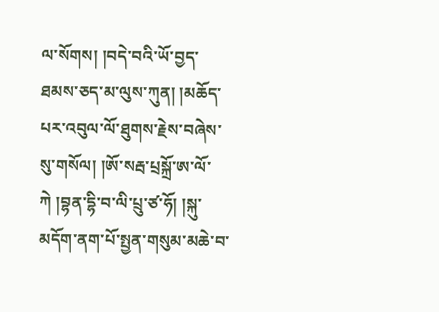ལ་སོགས། །བདེ་བའི་ཡོ་བྱད་ཐམས་ཅད་མ་ལུས་ཀུན། །མཆོད་པར་འབུལ་ལོ་ཐུགས་རྗེས་བཞེས་སུ་གསོལ། །ཨོ་སརྦ་པྲསྐྲོ་ཨ་ལོ་ཀེ །བྷན་དྷི་བ་ལི་པྲུ་ཙ་ཧོ། །སྐུ་མདོག་ནག་པོ་སྤྱན་གསུམ་མཆེ་བ་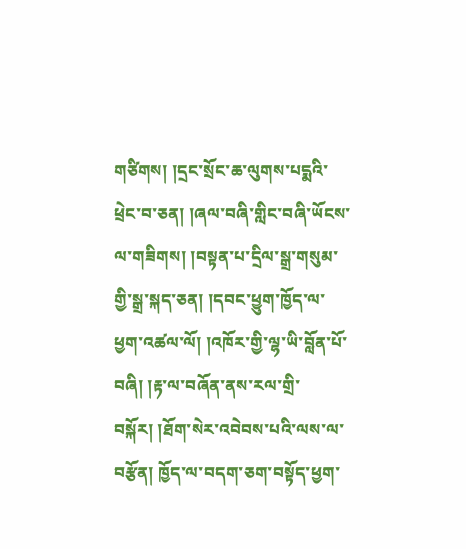གཙིགས། །དྲང་སྲོང་ཆ་ལུགས་པདྨའི་ཕྲེང་བ་ཅན། །ཞལ་བཞི་གླིང་བཞི་ཡོངས་ལ་གཟིགས། །བསྟན་པ་དྲིལ་སྒྲ་གསུམ་གྱི་སྒྲ་སྐད་ཅན། །དབང་ཕྱུག་ཁྱོད་ལ་ཕྱག་འཚལ་ལོ། །འཁོར་གྱི་ལྷ་ཡི་བློན་པོ་བཞི། །རྟ་ལ་བཞོན་ནས་རལ་གྲི་བསྐོར། །ཐོག་སེར་འབེབས་པའི་ལས་ལ་བརྩོན། ཁྱོད་ལ་བདག་ཅག་བསྟོད་ཕྱག་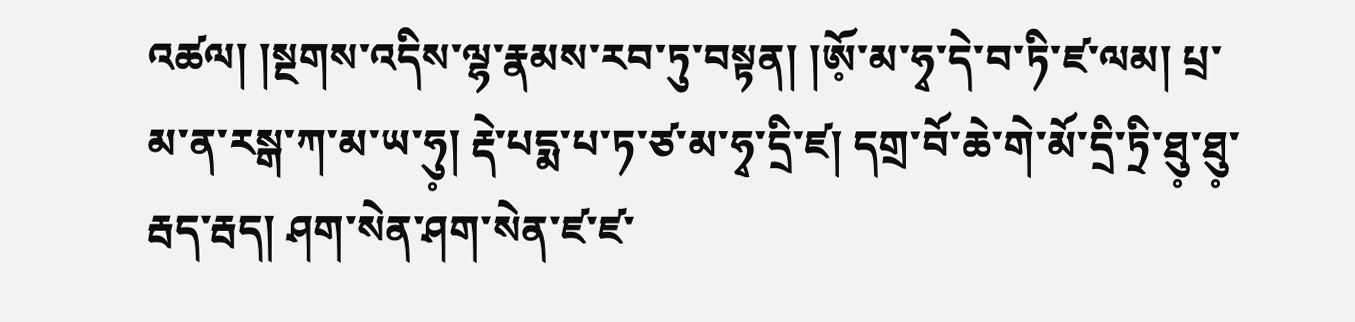འཚལ། །སྔགས་འདིས་ལྷ་རྣམས་རབ་ཏུ་བསྟན། །ཨོ༷་མ་ཧྭ་དེ་བ་ཏི་ཛ་ལམ། པྲ་མ་ན་རསྒ་ཀ་མ་ཡ་ཧུ༷། རྡེ་པདྨ་པ་ཏ་ཙ་མ་ཧྭ་དྲི་ཛ། དགྲ་བོ་ཆེ་གེ་མོ་དྲི་ཏྲི་ཐུ༷་ཐུ༷་རྦད་རྦད། ཤག་སེན་ཤག་སེན་ཛ་ཛ་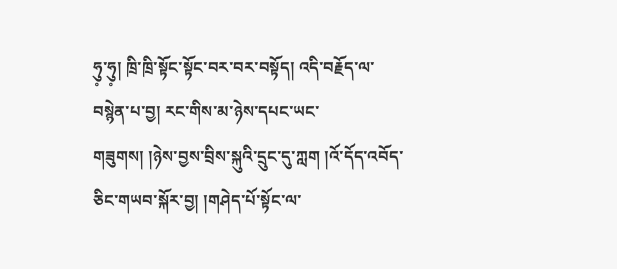ཧུ༷་ཧུ༷། ཁྲི་ཁྲི་སྟོང་སྟོང་བར་བར་བསྟོད། འདི་བརྗོད་ལ་བསྙེན་པ་བྱ། རང་གིས་མ་ཉེས་དཔང་ཡང་གཟུགས། །ཉེས་བྱས་བྲིས་སྐུའི་དྲུང་དུ་ཀླག །འོ་དོད་འབོད་ཅིང་གཡབ་སྐོར་བྱ། །གཤེད་པོ་སྟོང་ལ་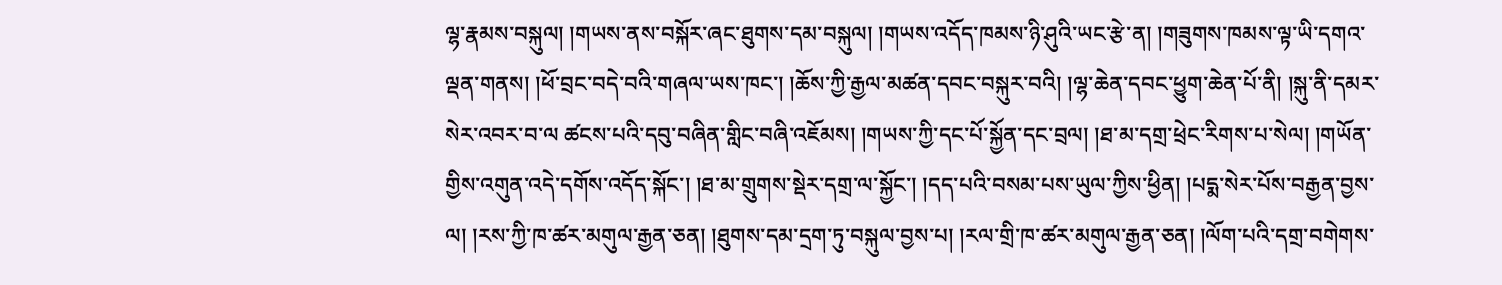ལྷ་རྣམས་བསྐུལ། །གཡས་ནས་བསྐོར་ཞང་ཐུགས་དམ་བསྐུལ། །གཡས་འདོད་ཁམས་ཉི་ཤུའི་ཡང་རྩེ་ན། །གཟུགས་ཁམས་ལྟ་ཡི་དགའ་ལྡན་གནས། །ཕོ་བྲང་བདེ་བའི་གཞལ་ཡས་ཁང་། །ཆོས་ཀྱི་རྒྱལ་མཚན་དབང་བསྐུར་བའི། །ལྷ་ཆེན་དབང་ཕྱུག་ཆེན་པོ་ནི། །སྐུ་ནི་དམར་སེར་འབར་བ་ལ ཚངས་པའི་དབུ་བཞིན་གླིང་བཞི་འཇོམས། །གཡས་ཀྱི་དང་པོ་སྐྱོན་དང་བྲལ། །ཐ་མ་དགྲ་ཕྲེང་རིགས་པ་སེལ། །གཡོན་གྱིས་འགུན་འདེ་དགོས་འདོད་སྐོང་། །ཐ་མ་གྲུགས་སྡེར་དགྲ་ལ་སྐྱོང་། །དད་པའི་བསམ་པས་ཡུལ་ཀྱིས་ཕྱིན། །པདྨ་སེར་པོས་བརྒྱན་བྱས་ལ། །རས་ཀྱི་ཁ་ཚར་མགུལ་རྒྱན་ཅན། །ཐུགས་དམ་དྲག་ཏུ་བསྐུལ་བྱས་པ། །རལ་གྲི་ཁ་ཚར་མགུལ་རྒྱན་ཅན། །ལོག་པའི་དགྲ་བགེགས་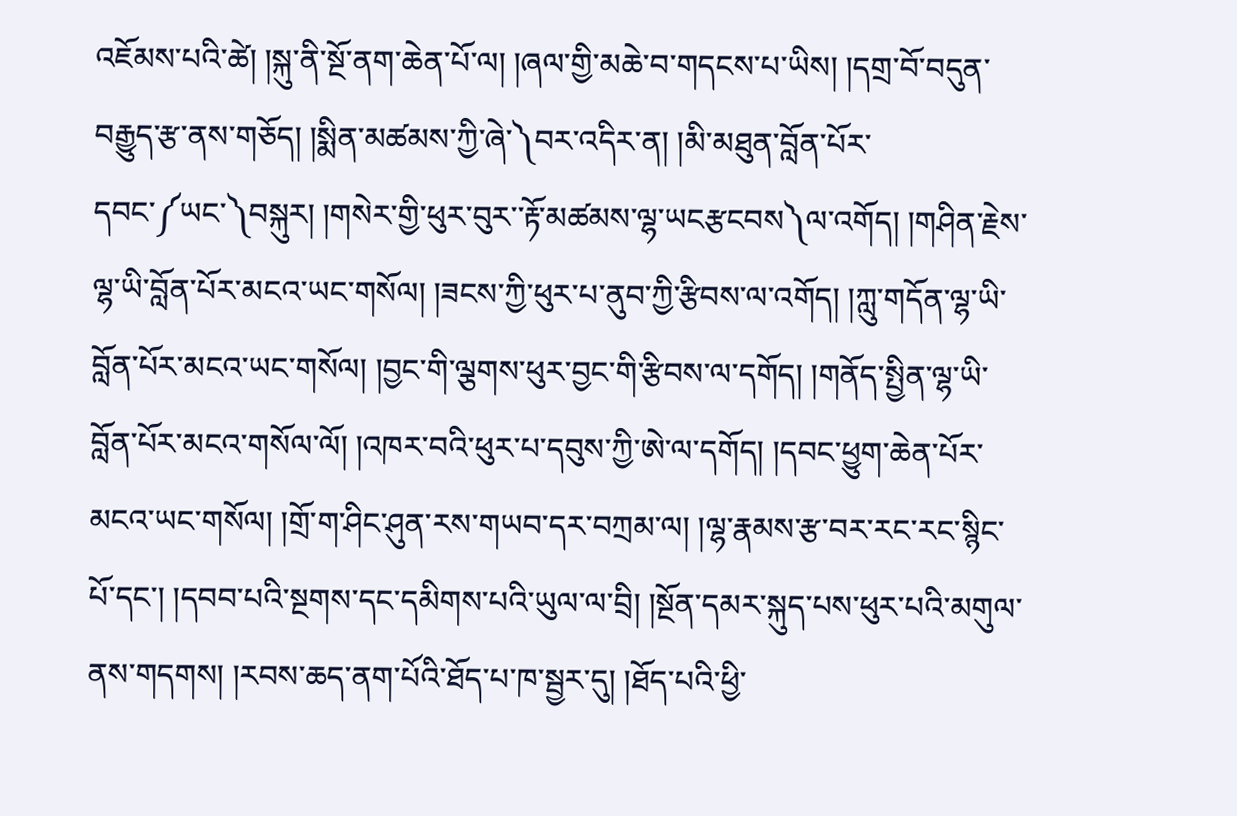འཇོམས་པའི་ཚེ། །སྐུ་ནི་སྔོ་ནག་ཆེན་པོ་ལ། །ཞལ་གྱི་མཆེ་བ་གདངས་པ་ཡིས། །དགྲ་བོ་བདུན་བརྒྱུད་རྩ་ནས་གཅོད། །སྨིན་མཚམས་ཀྱི་ཞེ་༽བར་འདིར་ན། །མི་མཐུན་བློན་པོར་དབང་༼ཡང་༽བསྐུར། །གསེར་གྱི་ཕུར་བུར་་རྟོ་མཚམས་ལྷ་ཡངརྩངབས༽ལ་འགོད། །གཤིན་རྗེས་ལྷ་ཡི་བློན་པོར་མངའ་ཡང་གསོལ། །ཟངས་ཀྱི་ཕུར་པ་ནུབ་ཀྱི་རྩིབས་ལ་འགོད། །ཀླུ་གདོན་ལྷ་ཡི་བློན་པོར་མངའ་ཡང་གསོལ། །བྱང་གི་ལྕགས་ཕུར་བྱང་གི་རྩིབས་ལ་དགོད། །གནོད་སྤྱིན་ལྷ་ཡི་བློན་པོར་མངའ་གསོལ་ལོ། །འཁར་བའི་ཕུར་པ་དབུས་ཀྱི་ཨེ་ལ་དགོད། །དབང་ཕྱུག་ཆེན་པོར་མངའ་ཡང་གསོལ། །གྲོ་ག་ཤིང་ཤུན་རས་གཡབ་དར་བཀྲམ་ལ། །ལྷ་རྣམས་རྩ་བར་རང་རང་སྙིང་པོ་དང་། །དབབ་པའི་སྔགས་དང་དམིགས་པའི་ཡུལ་ལ་བྲི། །སྔོན་དམར་སྐུད་པས་ཕུར་པའི་མགུལ་ནས་གདགས། །རབས་ཆད་ནག་པོའི་ཐོད་པ་ཁ་སྦྱར་དུ། །ཐོད་པའི་ཕྱི་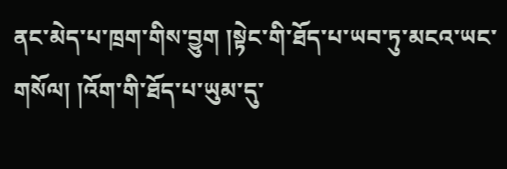ནང་མེད་པ་ཁྲག་གིས་བྱུག །སྟེང་གི་ཐོད་པ་ཡབ་ཏུ་མངའ་ཡང་གསོལ། །འོག་གི་ཐོད་པ་ཡུམ་དུ་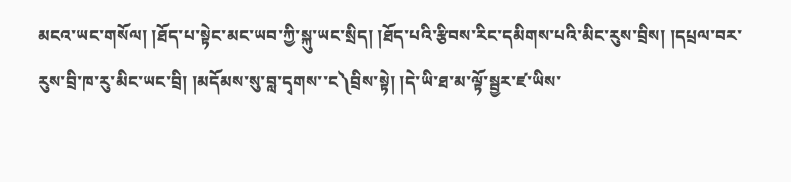མངའ་ཡང་གསོལ། །ཐོད་པ་སྟེང་མང་ཡབ་ཀྱི་སྐུ་ཡང་སྲིད། །ཐོད་པའི་རྩིབས་རིང་དམིགས་པའི་མིང་རུས་བྲིས། །དཔྲལ་བར་རུས་བྲི་ཁ་རུ་མིང་ཡང་བྲི། །མདོམས་སུ་བླ་དྭགས་་ང༽བྲིས་སྟེ། །དེ་ཡི་ཐ་མ་ལྟོ་སྦྱར་ཛ་ཡིས་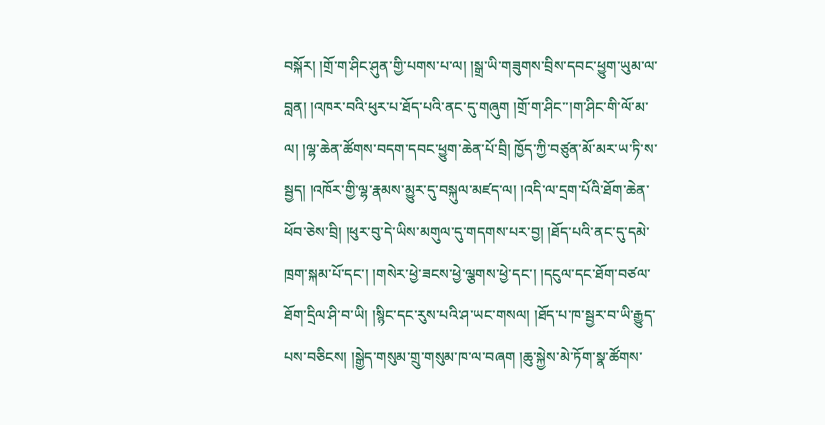བསྐོར། །གྲོ་ག་ཤིང་ཤུན་གྱི་པགས་པ་ལ། །སྒྲ་ཡི་གཟུགས་བྲིས་དབང་ཕྱུག་ཡུམ་ལ་བླན། །འཁར་བའི་ཕུར་པ་ཐོད་པའི་ནང་དུ་གཞུག །གྲོ་ག་ཤིང་་།ག་ཤིང་གི་ལོ་མ་ལ། །ལྷ་ཆེན་ཚོགས་བདག་དབང་ཕྱུག་ཆེན་པོ་བྲི། ཁྱོད་ཀྱི་བཙུན་མོ་མར་ཡ་ཏི་ས་སྦྱད། །འཁོར་གྱི་ལྷ་རྣམས་མྱུར་དུ་བསྐུལ་མཛད་ལ། །འདི་ལ་དྲག་པོའི་ཐོག་ཆེན་ཕོབ་ཅེས་བྲི། །ཕུར་བུ་དེ་ཡིས་མགུལ་དུ་གདགས་པར་བྱ། །ཐོད་པའི་ནང་དུ་དམེ་ཁྲག་སྐམ་པོ་དང་། །གསེར་ཕྱེ་ཟངས་ཕྱེ་ལྕགས་ཕྱེ་དང་། །དངུལ་དང་ཐོག་བཙལ་ཐོག་དྲིལ་ཤི་བ་ཡི། །སྙིང་དང་རུས་པའི་ཤ་ཡང་གསལ། །ཐོད་པ་ཁ་སྦྱར་བ་ཡི་རྒྱུད་པས་བཅིངས། །སྒྱེད་གསུམ་གྲུ་གསུམ་ཁ་ལ་བཞག །ཆུ་སྐྱེས་མེ་ཏོག་སྣ་ཚོགས་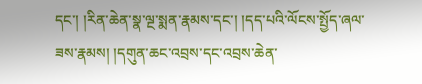དང་། །རིན་ཆེན་སྣ་ལྔ་སྨན་རྣམས་དང་། །དད་པའི་ལོངས་སྤྱོད་ཞལ་ཟས་རྣམས། །དགུན་ཆང་འབྲས་དང་འབྲས་ཆེན་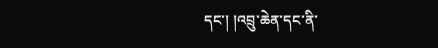དང་། །འབྲུ་ཆེན་དང་ནི་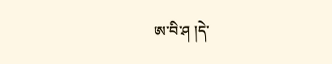ཨ་བི་ཤ །དེ་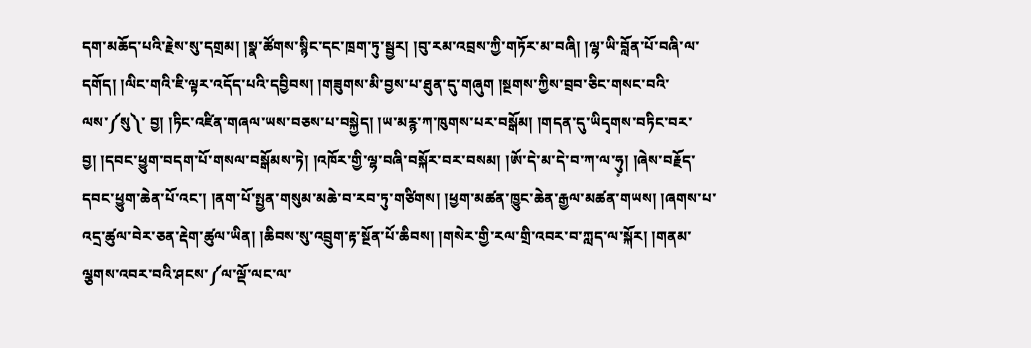དག་མཆོད་པའི་རྗེས་སུ་དགྲམ། །སྣ་ཚོགས་སྙིང་དང་ཁྲག་ཏུ་སྦྱར། །བུ་རམ་འབྲས་ཀྱི་གཏོར་མ་བཞི། །ལྷ་ཡི་བློན་པོ་བཞི་ལ་དགོད། །ལིང་གའི་ཇི་ལྟར་འདོད་པའི་དབྱིབས། །གཟུགས་མི་བྱས་པ་ཐུན་དུ་གཞུག །སྔགས་ཀྱིས་བྲབ་ཅིང་གསང་བའི་ལས་༼སུ༽་ བྱ། །ཏིང་འཛིན་གཞལ་ཡས་བཅས་པ་བསྐྱེད། །ཡ་མརྙ་ཀ་ཁུགས་པར་བསྒོམ། །གདན་དུ་ཡིདྭགས་བཏིང་བར་བྱ། །དབང་ཕྱུག་བདག་པོ་གསལ་བསྒོམས་ཏེ། །འཁོར་གྱི་ལྷ་བཞི་བསྐོར་བར་བསམ། །ཨོ་དེ་མ་དེ་བ་ཀ་ལ་ཧུ༷། །ཞེས་བརྗོད་དབང་ཕྱུག་ཆེན་པོ་འང་། །ནག་པོ་སྤྱན་གསུམ་མཆེ་བ་རབ་ཏུ་གཙིགས། །ཕྱག་མཚན་ཁྱུང་ཆེན་རྒྱལ་མཚན་གཡས། །ཞགས་པ་འདྲ་ཚུལ་བེར་ཅན་རྡེག་ཚུལ་ཡིན། །ཆིབས་སུ་འབྲུག་རྟ་སྔོན་པོ་ཆིབས། །གསེར་གྱི་རལ་གྲི་འབར་བ་ཀླད་ལ་སྐོར། །གནམ་ལྕགས་འབར་བའི་ཤངས་༼ལ་ལྡོ་ལང་ལ་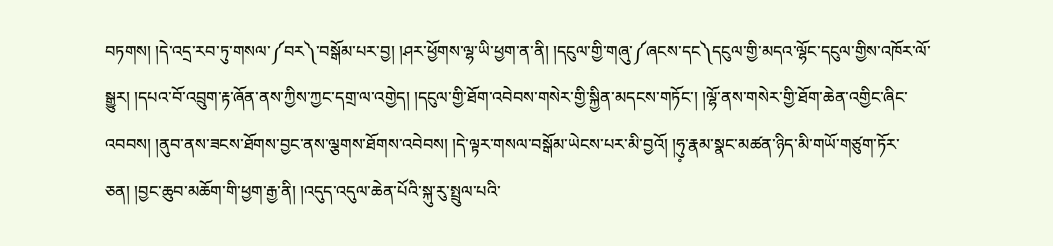བཏགས། །དེ་འདྲ་རབ་ཏུ་གསལ་༼བར༽་བསྒོམ་པར་བྱ། །ཤར་ཕྱོགས་ལྷ་ཡི་ཕྱག་ན་ནི། །དངུལ་གྱི་གཞུ་༼ཞངས་དང༽དངུལ་གྱི་མདའ་ལྷོང་དངུལ་གྱིས་འཁོར་ལོ་སྒྱུར། །དཔའ་བོ་འབྲུག་རྟ་ཞོན་ནས་ཀྱིས་ཀྱང་དགྲ་ལ་འགྱེད། །དངུལ་གྱི་ཐོག་འབེབས་གསེར་གྱི་སྐྱིན་མདངས་གཏོང་། །ལྷོ་ནས་གསེར་གྱི་ཐོག་ཆེན་འགྱིང་ཞིང་འབབས། །ནུབ་ནས་ཟངས་ཐོགས་བྱང་ནས་ལྕགས་ཐོགས་འབེབས། །དེ་ལྟར་གསལ་བསྒོམ་ཡེངས་པར་མི་བྱའོ། །ཧུ༷་རྣམ་སྣང་མཚན་ཉིད་མི་གཡོ་གཙུག་ཏོར་ཅན། །བྱང་ཆུབ་མཆོག་གི་ཕྱག་རྒྱ་ནི། །འདུད་འདུལ་ཆེན་པོའི་སྐུ་རུ་སྤྲུལ་པའི་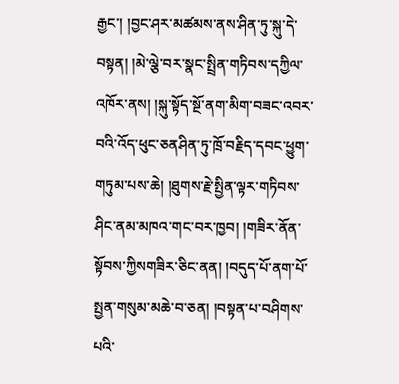རྒྱང་། །བྱང་ཤར་མཚམས་ནས་ཤིན་ཏུ་སྐུ་དེ་བསྟན། །མེ་ལྕེ་བར་སྣང་སྤྲིན་གཏིབས་དཀྱིལ་འཁོར་ནས། །སྐུ་སྟོད་སྔོ་ནག་མིག་བཟང་འབར་བའི་འོད་ཕུང་ཅནཤིན་ཏུ་ཁྲོ་བརྗིད་དབང་ཕྱུག་གཏུམ་པས་ཆེ། །ཐུགས་རྗེ་སྤྱིན་ལྟར་གཏིབས་ཤིང་ནམ་མཁའ་གང་བར་ཁྱབ། །གཟིར་ནོན་སྟོབས་ཀྱིསགཟིར་ཅིང་ནན། །བདུད་པོ་ནག་པོ་སྤྱན་གསུམ་མཆེ་བ་ཅན། །བསྟན་པ་བཤིགས་པའི་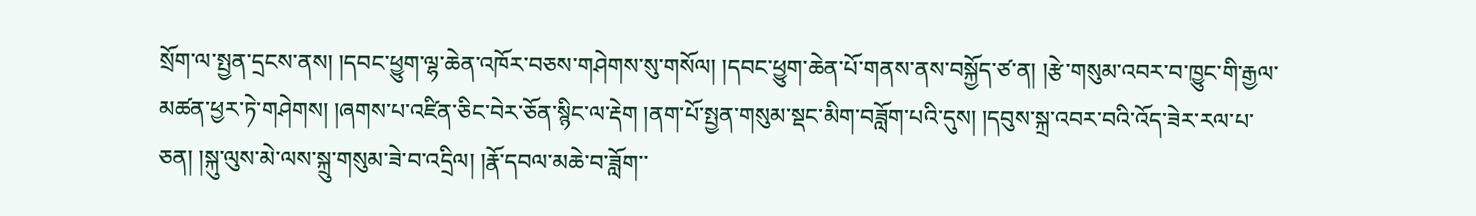སྲོག་ལ་སྤྱན་དྲངས་ནས། །དབང་ཕྱུག་ལྷ་ཆེན་འཁོར་བཅས་གཤེགས་སུ་གསོལ། །དབང་ཕྱུག་ཆེན་པོ་གནས་ནས་བསྐྱོད་ཙ་ན། །རྩེ་གསུམ་འབར་བ་ཁྱུང་གི་རྒྱལ་མཚན་ཕྱར་ཏེ་གཤེགས། །ཞགས་པ་འཛིན་ཅིང་བེར་ཅོན་སྙིང་ལ་རྡེག །ནག་པོ་སྤྱན་གསུམ་སྡང་མིག་བཟློག་པའི་དུས། །དབུས་སྐྲ་འབར་བའི་འོད་ཟེར་རལ་པ་ཅན། །སྐུ་ལུས་མེ་ལས་སྐྲུ་གསུམ་ཟེ་བ་འདྲིལ། །རྣོ་དབལ་མཆེ་བ་ཟློག་་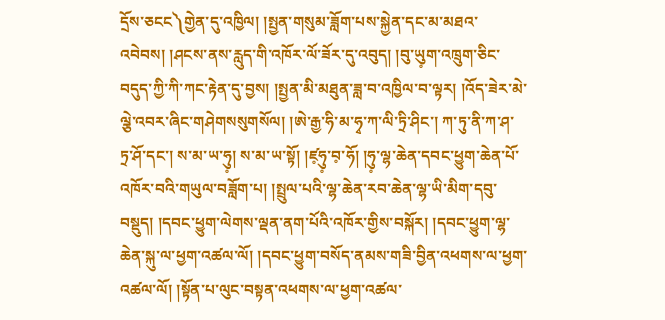དྲོས་ཅངང༽གྱེན་དུ་འཁྱིལ། །སྤྱན་གསུམ་ཟློག་པས་སྐྱེན་དང་མ་མཐའ་འབེབས། །ཤངས་ནས་རླུད་གི་འཁོར་ལོ་ཟོར་དུ་འབུད། །བུ་ཡུ༷ག་འཁྲུག་ཅིང་བདུད་ཀྱི་ཀི་ཀང་རྟེན་དུ་བྱས། །སྤྱན་མི་མཐུན་ཟླ་བ་འཁྱིལ་བ་ལྟར། །འོད་ཟེར་མེ་ལྕེ་འབར་ཞིང་གཤེགསསུགསོལ། །ཨེ་རྒྱ་ཧི་མ་ཧྭ་ཀ་ལི་ཏྲི་ཤིང་། ཀ་ཏུ་ནི་ཀ་ཤ་ཏྲ་ཤོ་དང་། ས་མ་ཡ་ཧུ༷། ས་མ་ཡ་སྟོ། །ཛ༷ཧུ༷་བ༷་ཧོ། །ཧུ༷་ལྷ་ཆེན་དབང་ཕྱུག་ཆེན་པོ་འཁོར་བའི་གཡུལ་བཟློག་པ། །སྤྲུལ་པའི་ལྷ་ཆེན་རབ་ཆེན་ལྷ་ཡི་མིག་དབུ་བསྡུད། །དབང་ཕྱུག་ལེགས་ལྡན་ནག་པོའི་འཁོར་གྱིས་བསྐོར། །དབང་ཕྱུག་ལྷ་ཆེན་སྐུ་ལ་ཕྱག་འཚལ་ལོ། །དབང་ཕྱུག་བསོད་ནམས་གཟི་བྱིན་འཕགས་ལ་ཕྱག་འཚལ་ལོ། །སྟོན་པ་ལུང་བསྟན་འཕགས་ལ་ཕྱག་འཚལ་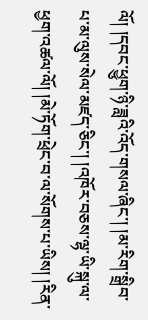ལོ། །དབང་ཕྱུག་ཉི་ཟླའི་འོད་གསལ་ཞིང་། །མ་རིག་སྒྲིབ་པ་མ་ལུས་སེལ་མཛད་ཅིང་། །འཁོར་བཅས་ལྷ་ཡི་སྐུ་ལ་ཕྱག་འཚལ་ལོ། །མེ་ཏོག་ཕྲེང་བ་ལ་སོགས་པ་ཡིས། །རིན་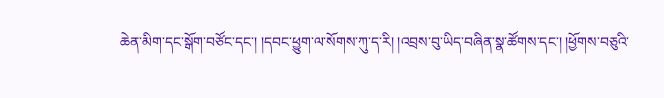ཆེན་མིག་དང་སྒོག་བཙོང་དང་། །དབང་ཕྱུག་ལ་སོགས་ཀུ་ད་རི། །འབྲས་བུ་ཡིད་བཞིན་སྣ་ཚོགས་དང་། །ཕྱོགས་བཅུའི་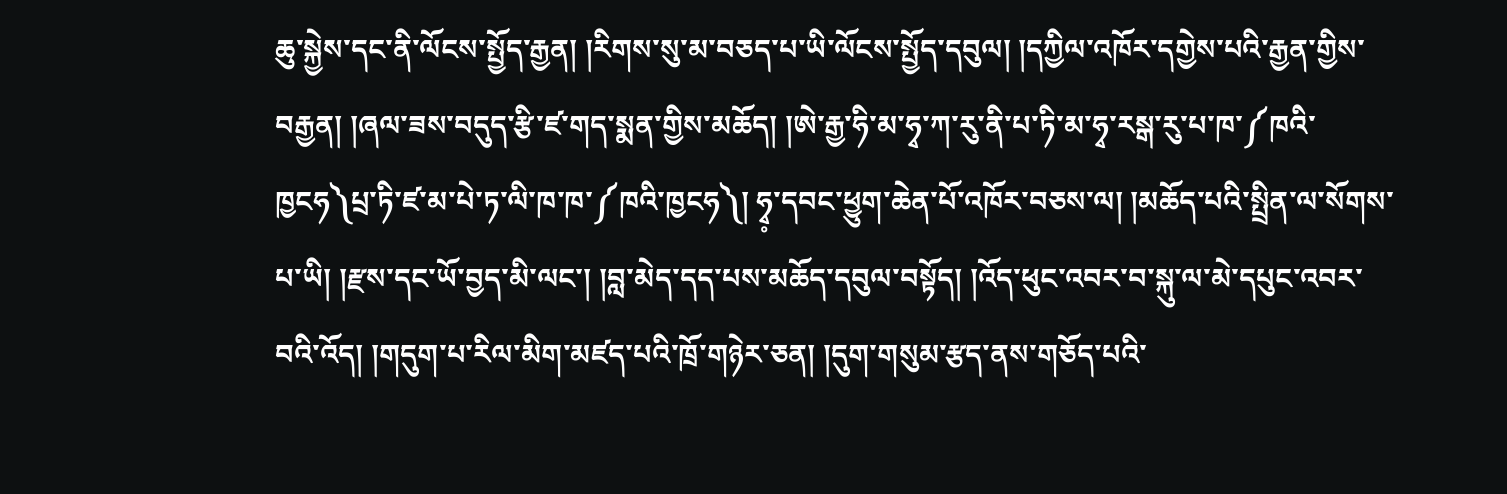ཆུ་སྐྱེས་དང་ནི་ལོངས་སྤྱོད་རྒྱན། །རིགས་སུ་མ་བཅད་པ་ཡི་ལོངས་སྤྱོད་དབུལ། །དཀྱིལ་འཁོར་དགྱེས་པའི་རྒྱན་གྱིས་བརྒྱན། །ཞལ་ཟས་བདུད་རྩི་ཛ་གད་སྨན་གྱིས་མཆོད། །ཨེ་རྒྱ་ཧི་མ་ཧྭ་ཀ་རུ་ནི་པ་ཏི་མ་ཧྭ་རསྒ་རུ་པ་ཁ་༼ཁའི་ཁྱངཧ༽པྲ་ཏི་ཛ་མ་པེ་ཏ་ལི་ཁ་ཁ་༼ཁའི་ཁྱངཧ༽། ཧྭ༷་དབང་ཕྱུག་ཆེན་པོ་འཁོར་བཅས་ལ། །མཆོད་པའི་སྤྲིན་ལ་སོགས་པ་ཡི། །རྫས་དང་ཡོ་བྱད་མི་ལང་། །བླ་མེད་དད་པས་མཆོད་དབུལ་བསྟོད། །འོད་ཕུང་འབར་བ་སྐུ་ལ་མེ་དཔུང་འབར་བའི་འོད། །གདུག་པ་རིལ་མིག་མཛད་པའི་ཁྲོ་གཉེར་ཅན། །དུག་གསུམ་རྩད་ནས་གཅོད་པའི་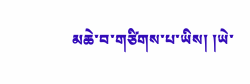མཆེ་བ་གཙིགས་པ་ཡིས། །ཡེ་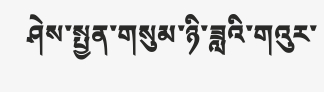ཤེས་སྤྱན་གསུམ་ཉི་ཟླའི་གའུར་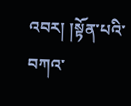འབར། །སྟོན་པའི་བཀའ་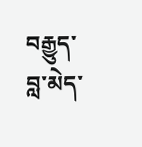བརྒྱུད་བླ་མེད་